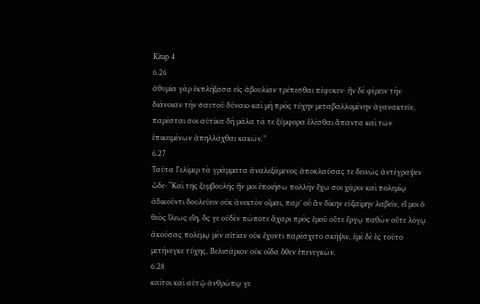Kitap 4
6.26
ἀθυμία γὰρ ἐκπλήξασα εἰς ἀβουλίαν τρέπεσθαι πέφυκεν· ἢν δὲ φέρειν τὴν διάνοιαν τὴν σαυτοῦ δύναιο καὶ μὴ πρὸς τύχην μεταβαλλομένην ἀγανακτεῖν, παρέσται σοι αὐτίκα δὴ μάλα τά τε ξύμφορα ἑλέσθαι ἅπαντα καὶ τῶν ἐπικειμένων ἀπηλλάχθαι κακῶν.”
6.27
Ταῦτα Γελίμερ τὰ γράμματα ἀναλεξάμενος ἀποκλαύσας τε δεινῶς ἀντέγραψεν ὧδε· “Καὶ τῆς ξυμβουλῆς ἥν μοι ἐποιήσω πολλὴν ἔχω σοι χάριν καὶ πολεμίῳ ἀδικοῦντι δουλεύειν οὐκ ἀνεκτὸν οἶμαι, παρ’ οὗ ἂν δίκην εὐξαίμην λαβεῖν, εἴ μοι ὁ θεὸς ἵλεως εἴη, ὅς γε οὐδὲν πώποτε ἄχαρι πρὸς ἐμοῦ οὔτε ἔργῳ παθὼν οὔτε λόγῳ ἀκούσας πολέμῳ μὲν αἰτίαν οὐκ ἔχοντι παρέσχετο σκῆψιν, ἐμὲ δὲ ἐς τοῦτο μετήνεγκε τύχης, Βελισάριον οὐκ οἶδα ὅθεν ἐπενεγκών.
6.28
καίτοι καὶ αὐτῷ ἀνθρώπῳ γε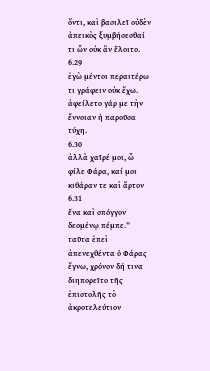ὄντι, καὶ βασιλεῖ οὐδὲν ἀπεικὸς ξυμβήσεσθαί τι ὧν οὐκ ἂν ἕλοιτο.
6.29
ἐγὼ μέντοι περαιτέρω τι γράφειν οὐκ ἔχω. ἀφείλετο γάρ με τὴν ἔννοιαν ἡ παροῦσα τύχη.
6.30
ἀλλὰ χαῖρέ μοι, ὦ φίλε Φάρα, καί μοι κιθάραν τε καὶ ἄρτον
6.31
ἕνα καὶ σπόγγον δεομένῳ πέμπε.” ταῦτα ἐπεὶ ἀπενεχθέντα ὁ Φάρας ἔγνω, χρόνον δή τινα διηπορεῖτο τῆς ἐπιστολῆς τὸ ἀκροτελεύτιον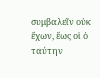συμβαλεῖν οὐκ ἔχων, ἕως οἱ ὁ ταύτην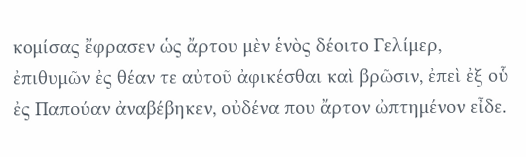κομίσας ἔφρασεν ὡς ἄρτου μὲν ἑνὸς δέοιτο Γελίμερ, ἐπιθυμῶν ἐς θέαν τε αὐτοῦ ἀφικέσθαι καὶ βρῶσιν, ἐπεὶ ἐξ οὗ ἐς Παπούαν ἀναβέβηκεν, οὐδένα που ἄρτον ὠπτημένον εἶδε.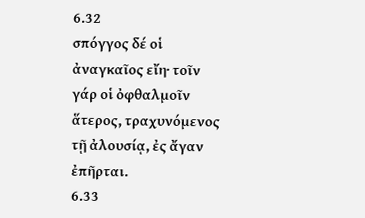6.32
σπόγγος δέ οἱ ἀναγκαῖος εἴη· τοῖν γάρ οἱ ὀφθαλμοῖν ἅτερος, τραχυνόμενος τῇ ἀλουσίᾳ, ἐς ἄγαν ἐπῆρται.
6.33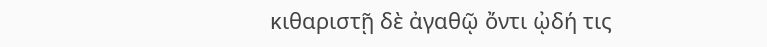κιθαριστῇ δὲ ἀγαθῷ ὄντι ᾠδή τις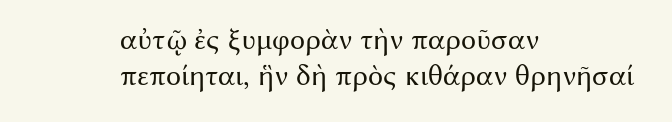αὐτῷ ἐς ξυμφορὰν τὴν παροῦσαν πεποίηται, ἣν δὴ πρὸς κιθάραν θρηνῆσαί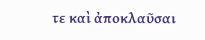τε καὶ ἀποκλαῦσαι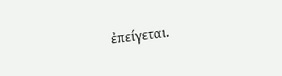ἐπείγεται.